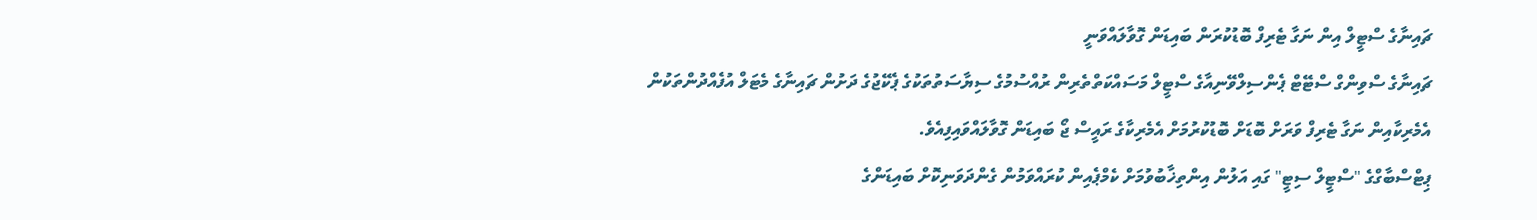ޗައިނާގެ ސްޓީލް އިން ނަގާ ޓެރިފް ބޮޑުކުރަން ބައިޑަން ގޮވާލައްވަނީ
ޗައިނާގެ ސްވިންގް ސްޓޭޓް ޕެންސިލްވޭނިއާގެ ސްޓީލް މަސައްކަތްތެރިން ރުއްސުމުގެ ސިޔާސަތުތަކުގެ ޕެކޭޖުގެ ދަށުން ޗައިނާގެ މެޓަލް އުފެއްދުންތަކުން އެމެރިކާއިން ނަގާ ޓެރިފް ވަރަށް ބޮޑަށް ބޮޑުކުރުމަށް އެމެރިކާގެ ރައީސް ޖޯ ބައިޑަން ގޮވާލައްވައިފިއެވެ.
ޕިޓްސްބާގްގެ "ސްޓީލް ސިޓީ" ގައި އަލުން އިންތިޚާބުވުމަށް ކެމްޕެއިން ކުރައްވަމުން ގެންދަވަނިކޮށް ބައިޑަންގެ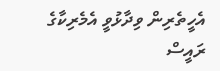އެހީތެރިން ވިދާޅުވީ އެމެރިކާގެ ރައީސް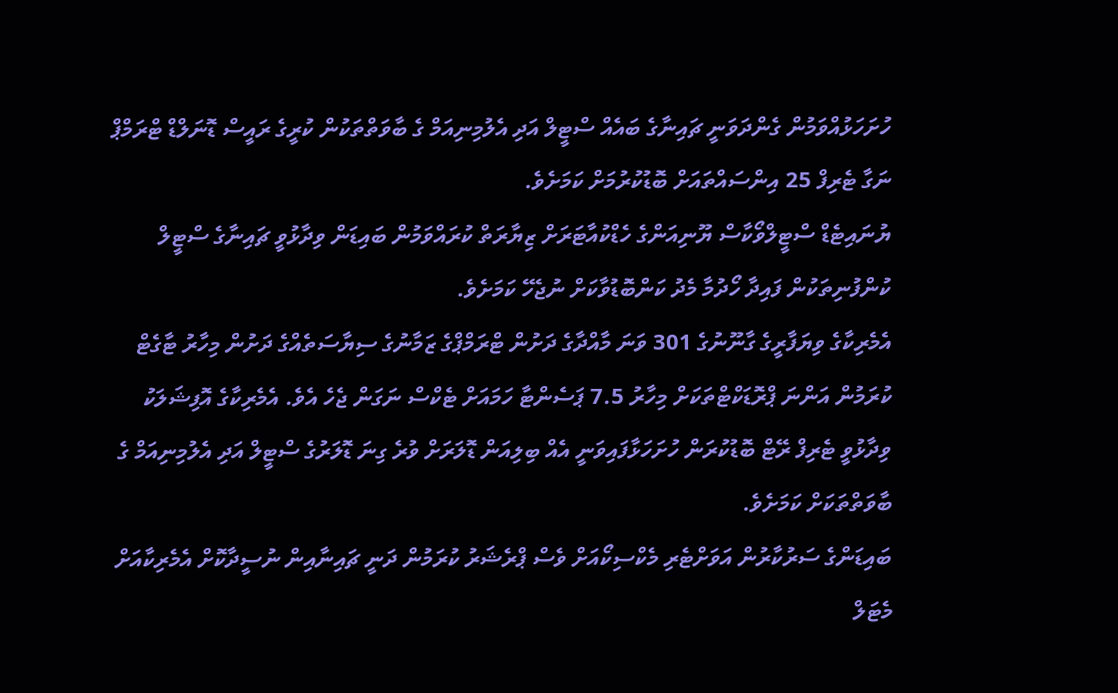ހުށަހަޅުއްވަމުން ގެންދަވަނީ ޗައިނާގެ ބައެއް ސްޓީލް އަދި އެލުމިނިއަމް ގެ ބާވަތްތަކުން ކުރީގެ ރައީސް ޑޮނަލްޑް ޓްރަމްޕް ނަގާ ޓެރިފް 25 އިންސައްތައަށް ބޮޑުކުރުމަށް ކަމަށެވެ.
ޔުނައިޓެޑް ސްޓީލްވޯކާސް ޔޫނިއަންގެ ހެޑްކުއާޓަރަށް ޒިޔާރަތް ކުރައްވަމުން ބައިޑަން ވިދާޅުވީ ޗައިނާގެ ސްޓީލް ކުންފުނިތަކުން ފައިދާ ހޯދުމާ މެދު ކަންބޮޑުވާކަށް ނުޖެހޭ ކަމަށެވެ.
އެމެރިކާގެ ވިޔަފާރީގެ ގާނޫނުގެ 301 ވަނަ މާއްދާގެ ދަށުން ޓްރަމްޕްގެ ޒަމާނުގެ ސިޔާސަތެއްގެ ދަށުން މިހާރު ޓާގެޓް ކުރަމުން އަންނަ ޕްރޮޑަކްޓްތަކަށް މިހާރު 7.5 ޕަސެންޓާ ހަމައަށް ޓެކްސް ނަގަން ޖެހެ އެވެ. އެމެރިކާގެ އޮފިޝަލަކު ވިދާޅުވީ ޓެރިފް ރޭޓް ބޮޑުކުރަން ހުށަހަޅާފައިވަނީ އެއް ބިލިއަން ޑޮލަރަށް ވުރެ ގިނަ ޑޮލަރުގެ ސްޓީލް އަދި އެލުމިނިއަމް ގެ ބާވަތްތަކަށް ކަމަށެވެ.
ބައިޑަންގެ ސަރުކާރުން އަވަށްޓެރި މެކްސިކޯއަށް ވެސް ޕްރެޝަރު ކުރަމުން ދަނީ ޗައިނާއިން ނުސީދާކޮށް އެމެރިކާއަށް މެޓަލް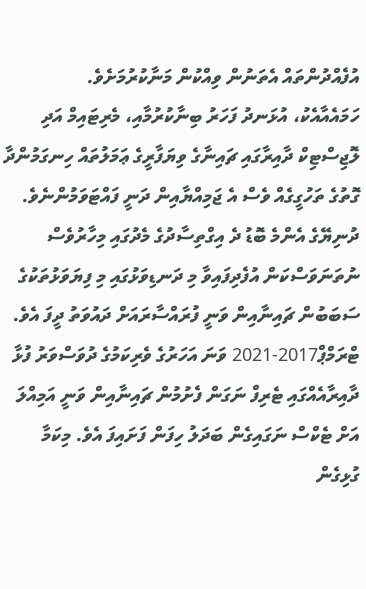އުފެއްދުންތައް އެތަނުން ވިއްކުން މަނާކުރުމަށެވެ.
ހަމައެއާއެކު، އުޅަނދު ފަހަރު ބިނާކުރުމާއި، މެރިޓައިމް އަދި ލޮޖިސްޓިކް ދާއިރާގައި ޗައިނާގެ ވިޔަފާރީގެ ޢަމަލުތައް ހިނގަމުންދާ ގޮތުގެ ތަހުގީގެއް ވެސް އެ ޖަމިއްޔާއިން ދަނީ ފައްޓަވަމުންނެވެ.
ދުނިޔޭގެ އެންމެ ބޮޑު ދެ އިގްތިސާދުގެ މެދުގައި މިހާރުވެސް ނުތަނަވަސްކަން އުފެދިފައިވާ މި ދަނޑިވަޅުގައި މި ފިޔަވަޅުތަކުގެ ސަބަބުން ޗައިނާއިން ވަނީ ފުރައްސާރައަށް ދައުވަތު ދީފަ އެވެ.
ޓްރަމްޕް2017-2021 ވަނަ އަހަރުގެ ވެރިކަމުގެ ދުވަސްވަރު ފުޅާ ދާއިރާއެއްގައި ޓެރިފް ނަގަން ފެށުމުން ޗައިނާއިން ވަނީ އަމިއްލަ އަށް ޓެކްސް ނަގައިގެން ބަދަލު ހިފަން ފަށައިފަ އެވެ. މިކަމާ ގުޅިގެން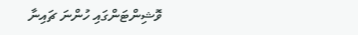ވޮޝިންޓަންގައި ހުންނަ ޗައިނާ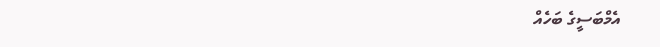އެމްބަސީގެ ބަހެއް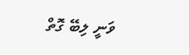ވަނީ ލިބޭ ގޮތް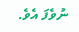ނުވެފަ އެވެ.